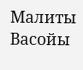Малиты Васойы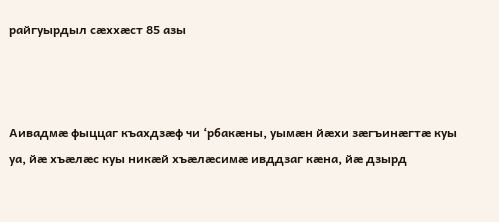райгуырдыл сæххæст 85 азы



Аивадмæ фыццаг къахдзæф чи ‘рбакæны, уымæн йæхи зæгъинæгтæ куы уа, йæ хъæлæс куы никæй хъæлæсимæ ивддзаг кæна, йæ дзырд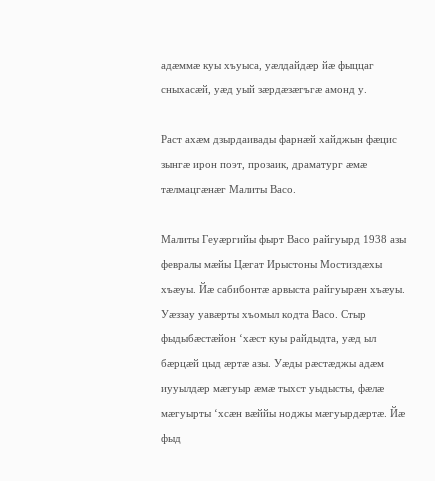адæммæ куы хъуыса, уæлдайдæр йæ фыццаг сныхасæй, уæд уый зæрдæзæгъгæ амонд у.

Раст ахæм дзырдаивады фарнæй хайджын фæцис зынгæ ирон поэт, прозаик, драматург æмæ тæлмацгæнæг Малиты Васо.

Малиты Геуæргийы фырт Васо райгуырд 1938 азы февралы мæйы Цæгат Ирыстоны Мостиздæхы хъæуы. Йæ сабибонтæ арвыста райгуырæн хъæуы. Уæззау уавæрты хъомыл кодта Васо. Стыр фыдыбæстæйон ‘хæст куы райдыдта, уæд ыл бæрцæй цыд æртæ азы. Уæды рæстæджы адæм иууылдæр мæгуыр æмæ тыхст уыдысты, фæлæ мæгуырты ‘хсæн вæййы ноджы мæгуырдæртæ. Йæ фыд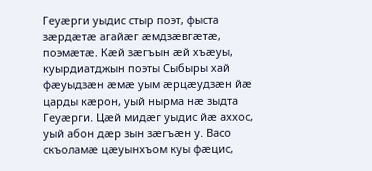Геуæрги уыдис стыр поэт, фыста зæрдæтæ агайæг æмдзæвгæтæ, поэмæтæ. Кæй зæгъын æй хъæуы, куырдиатджын поэты Сыбыры хай фæуыдзæн æмæ уым æрцæудзæн йæ царды кæрон, уый нырма нæ зыдта Геуæрги. Цæй мидæг уыдис йæ аххос, уый абон дæр зын зæгъæн у. Васо скъоламæ цæуынхъом куы фæцис,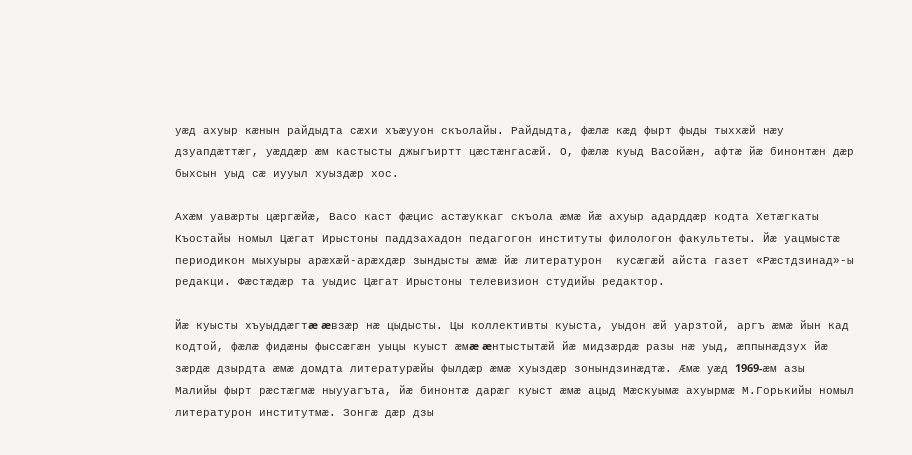уæд ахуыр кæнын райдыдта сæхи хъæууон скъолайы. Райдыдта, фæлæ кæд фырт фыды тыххæй нæу дзуапдæттæг, уæддæр æм кастысты джыгъиртт цæстæнгасæй. О, фæлæ куыд Васойæн, афтæ йæ бинонтæн дæр быхсын уыд сæ иууыл хуыздæр хос.

Ахæм уавæрты цæргæйæ, Васо каст фæцис астæуккаг скъола æмæ йæ ахуыр адарддæр кодта Хетæгкаты Къостайы номыл Цæгат Ирыстоны паддзахадон педагогон институты филологон факультеты. Йæ уацмыстæ периодикон мыхуыры арæхæй-арæхдæр зындысты æмæ йæ литературон  кусæгæй айста газет «Рæстдзинад»-ы редакци. Фæстæдæр та уыдис Цæгат Ирыстоны телевизион студийы редактор.

Йæ куысты хъуыддæгтæ æвзæр нæ цыдысты. Цы коллективты куыста, уыдон æй уарзтой, аргъ æмæ йын кад кодтой, фæлæ фидæны фыссæгæн уыцы куыст æмæ æнтыстытæй йæ мидзæрдæ разы нæ уыд, æппынæдзух йæ зæрдæ дзырдта æмæ домдта литературæйы фылдæр æмæ хуыздæр зонындзинæдтæ. Æмæ уæд 1969-æм азы Малийы фырт рæстæгмæ ныууагъта, йæ бинонтæ дарæг куыст æмæ ацыд Мæскуымæ ахуырмæ М.Горькийы номыл литературон институтмæ. Зонгæ дæр дзы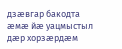дзæвгар бакодта æмæ йæ уацмыстыл дæр хорзæрдæм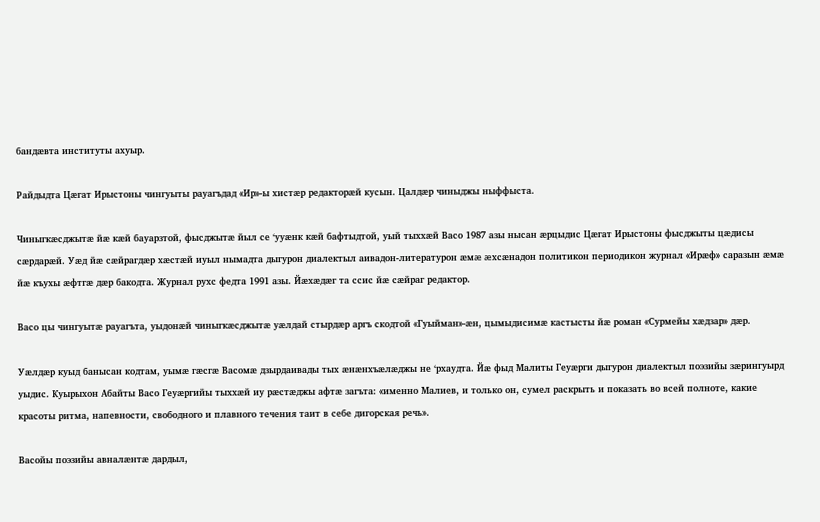бандæвта институты ахуыр.

Райдыдта Цæгат Ирыстоны чингуыты рауагъдад «Ир»-ы хистæр редакторæй кусын. Цалдæр чиныджы ныффыста.

Чиныгкæсджытæ йæ кæй бауарзтой, фысджытæ йыл се ‘ууæнк кæй бафтыдтой, уый тыххæй Васо 1987 азы нысан æрцыдис Цæгат Ирыстоны фысджыты цæдисы сæрдарæй. Уæд йæ сæйрагдæр хæстæй иуыл нымадта дыгурон диалектыл аивадон-литературон æмæ æхсæнадон политикон периодикон журнал «Ирæф» саразын æмæ йæ къухы æфтгæ дæр бакодта. Журнал рухс федта 1991 азы. Йæхæдæг та ссис йæ сæйраг редактор.

Васо цы чингуытæ рауагъта, уыдонæй чиныгкæсджытæ уæлдай стырдæр аргъ скодтой «Гуыйман»-æн, цымыдисимæ кастысты йæ роман «Сурмейы хæдзар» дæр.

Уæлдæр куыд банысан кодтам, уымæ гæсгæ Васомæ дзырдаивады тых æнæнхъæлæджы не ‘рхаудта. Йæ фыд Малиты Геуæрги дыгурон диалектыл поэзийы зæрингуырд уыдис. Куырыхон Абайты Васо Геуæргийы тыххæй иу рæстæджы афтæ загъта: «именно Малиев, и только он, сумел раскрыть и показать во всей полноте, какие красоты ритма, напевности, свободного и плавного течения таит в себе дигорская речь».

Васойы поэзийы авналæнтæ дардыл,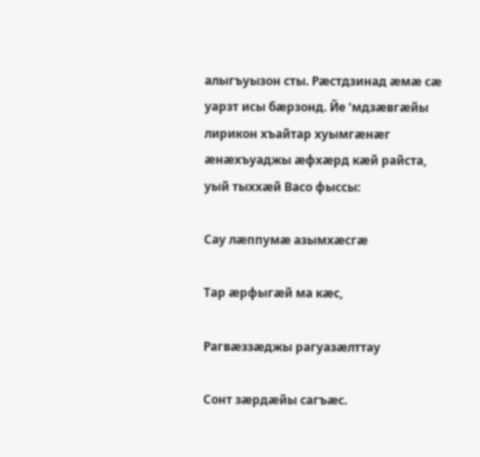алыгъуызон сты. Рæстдзинад æмæ сæ уарзт исы бæрзонд. Йе ‘мдзæвгæйы лирикон хъайтар хуымгæнæг æнæхъуаджы æфхæрд кæй райста, уый тыххæй Васо фыссы:

Сау лæппумæ азымхæсгæ

Тар æрфыгæй ма кæс,

Рагвæззæджы рагуазæлттау

Сонт зæрдæйы сагъæс.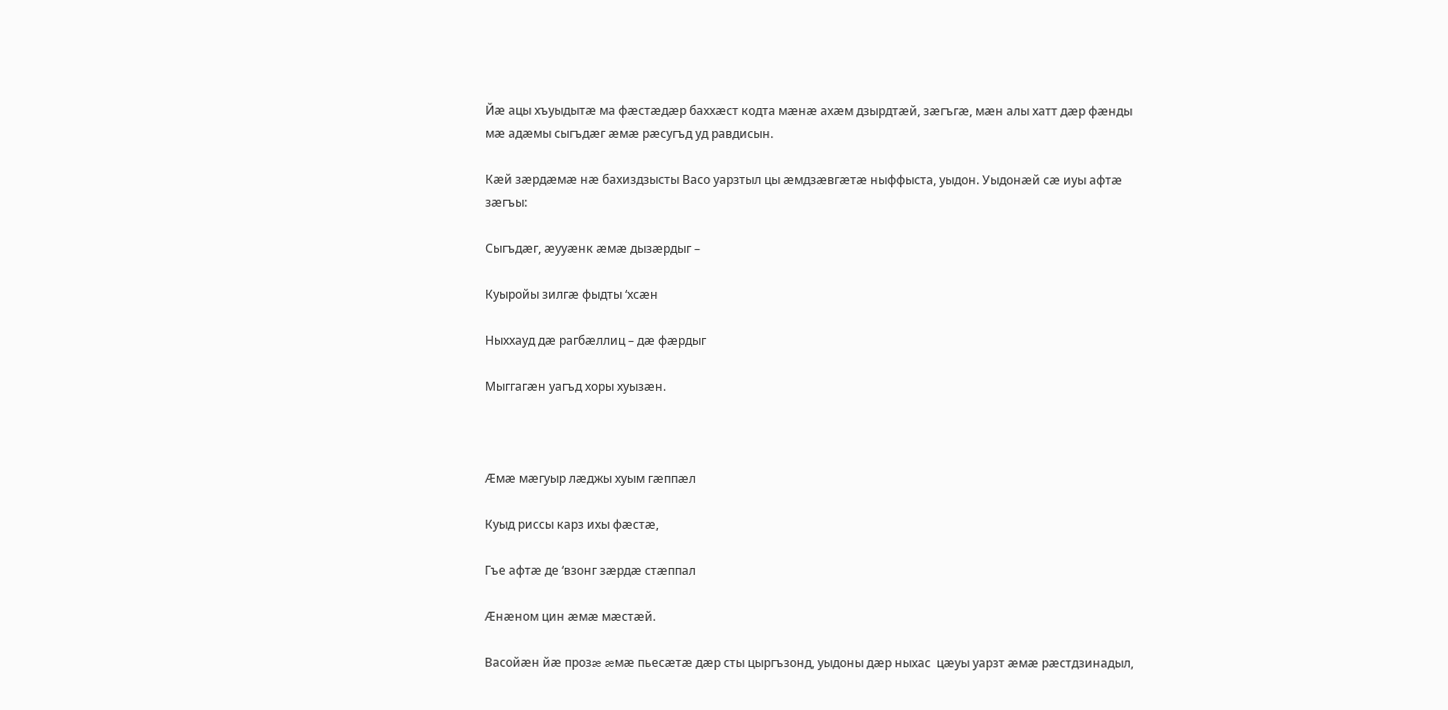Йæ ацы хъуыдытæ ма фæстæдæр баххæст кодта мæнæ ахæм дзырдтæй, зæгъгæ, мæн алы хатт дæр фæнды мæ адæмы сыгъдæг æмæ рæсугъд уд равдисын.

Кæй зæрдæмæ нæ бахиздзысты Васо уарзтыл цы æмдзæвгæтæ ныффыста, уыдон. Уыдонæй сæ иуы афтæ зæгъы:

Сыгъдæг, æууæнк æмæ дызæрдыг –

Куыройы зилгæ фыдты ‘хсæн

Ныххауд дæ рагбæллиц – дæ фæрдыг

Мыггагæн уагъд хоры хуызæн.



Æмæ мæгуыр лæджы хуым гæппæл

Куыд риссы карз ихы фæстæ,

Гъе афтæ де ‘взонг зæрдæ стæппал

Æнæном цин æмæ мæстæй.

Васойæн йæ прозæ æмæ пьесæтæ дæр сты цыргъзонд, уыдоны дæр ныхас  цæуы уарзт æмæ рæстдзинадыл,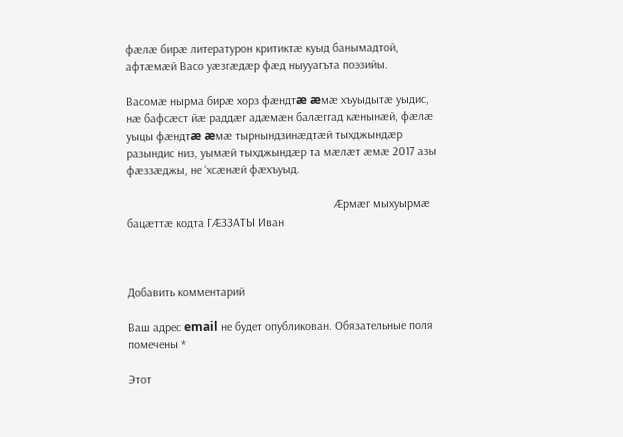фæлæ бирæ литературон критиктæ куыд банымадтой, афтæмæй Васо уæзгæдæр фæд ныууагъта поэзийы.

Васомæ нырма бирæ хорз фæндтæ æмæ хъуыдытæ уыдис, нæ бафсæст йæ раддæг адæмæн балæггад кæнынæй, фæлæ уыцы фæндтæ æмæ тырнындзинæдтæй тыхджындæр разындис низ, уымæй тыхджындæр та мæлæт æмæ 2017 азы фæззæджы, не ‘хсæнæй фæхъуыд.

                                                                     Æрмæг мыхуырмæ бацæттæ кодта ГÆЗЗАТЫ Иван



Добавить комментарий

Ваш адрес email не будет опубликован. Обязательные поля помечены *

Этот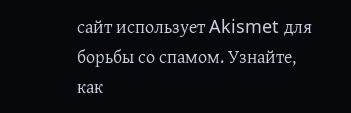сайт использует Akismet для борьбы со спамом. Узнайте, как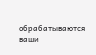обрабатываются ваши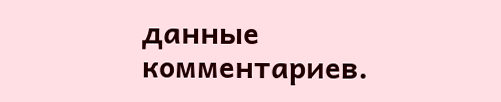данные комментариев.